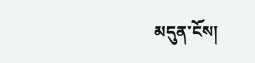མདུན་ངོས།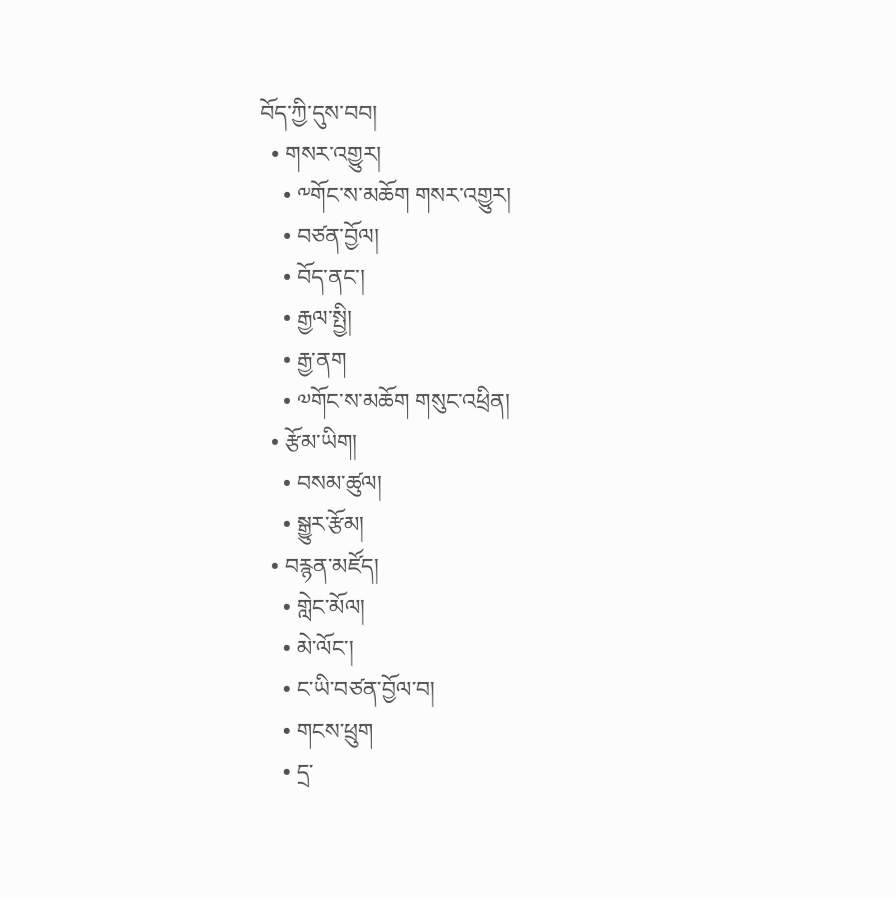བོད་ཀྱི་དུས་བབ།
  • གསར་འགྱུར།
    • ༸གོང་ས་མཆོག གསར་འགྱུར།
    • བཙན་བྱོལ།
    • བོད་ནང་།
    • རྒྱལ་སྤྱི།
    • རྒྱ་ནག
    • ༧གོང་ས་མཆོག གསུང་འཕྲིན།
  • རྩོམ་ཡིག།
    • བསམ་ཚུལ།
    • སྒྱུར་རྩོམ།
  • བརྙན་མཛོད།
    • གླེང་མོལ།
    • མེ་ལོང་།
    • ང་ཡི་བཙན་བྱོལ་བ།
    • གངས་ཕྲུག
    • དྲ་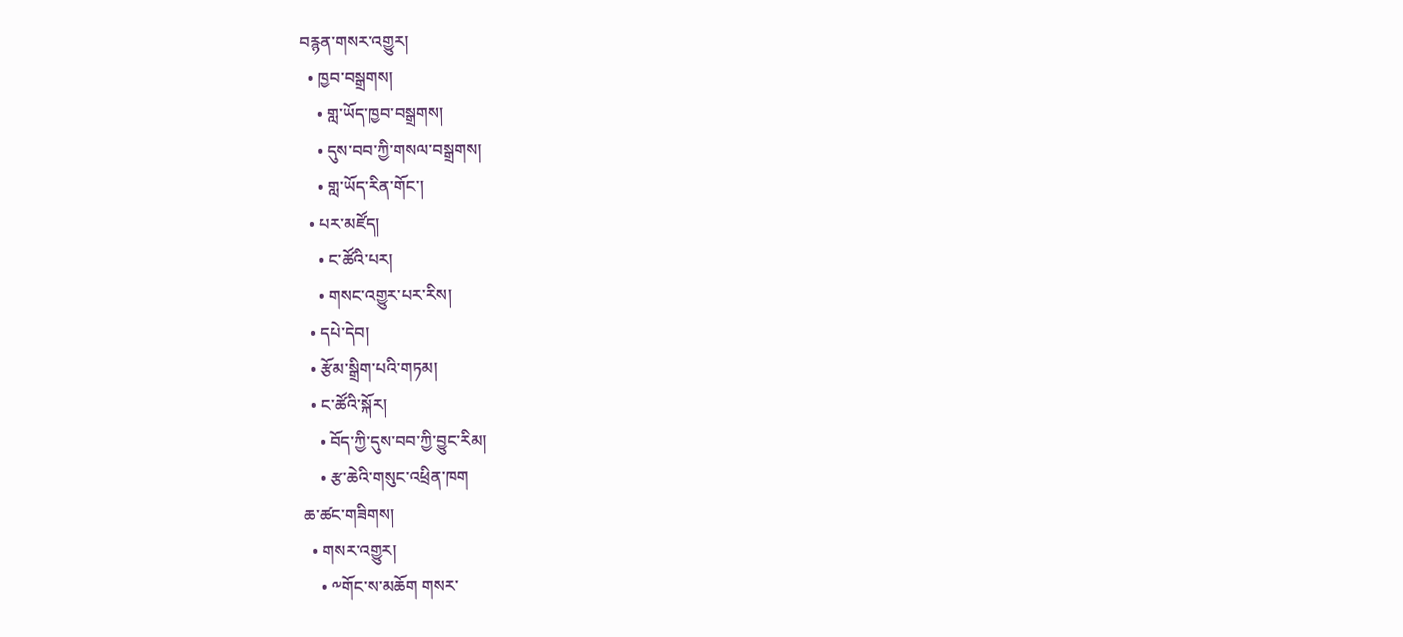བརྙན་གསར་འགྱུར།
  • ཁྱབ་བསྒྲགས།
    • གླ་ཡོད་ཁྱབ་བསྒྲགས།
    • དུས་བབ་ཀྱི་གསལ་བསྒྲགས།
    • གླ་ཡོད་རིན་གོང་།
  • པར་མཛོད།
    • ང་ཚོའི་པར།
    • གསང་འགྱུར་པར་རིས།
  • དཔེ་དེབ།
  • རྩོམ་སྒྲིག་པའི་གཏམ།
  • ང་ཚོའི་སྐོར།
    • བོད་ཀྱི་དུས་བབ་ཀྱི་བྱུང་རིམ།
    • རྩ་ཆེའི་གསུང་འཕྲིན་ཁག
ཆ་ཚང་གཟིགས།
  • གསར་འགྱུར།
    • ༸གོང་ས་མཆོག གསར་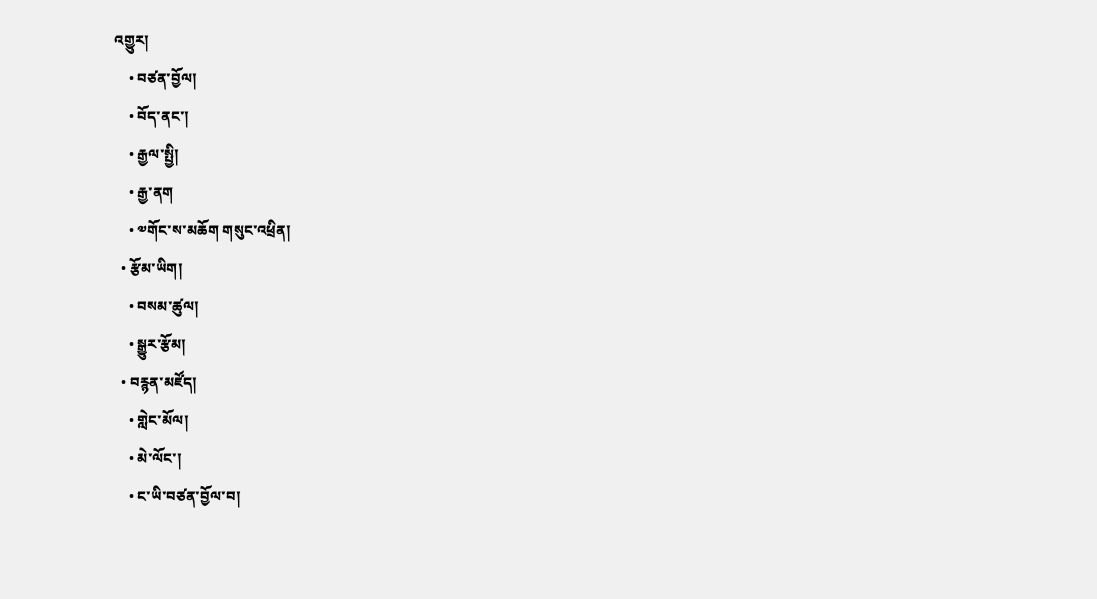འགྱུར།
    • བཙན་བྱོལ།
    • བོད་ནང་།
    • རྒྱལ་སྤྱི།
    • རྒྱ་ནག
    • ༧གོང་ས་མཆོག གསུང་འཕྲིན།
  • རྩོམ་ཡིག།
    • བསམ་ཚུལ།
    • སྒྱུར་རྩོམ།
  • བརྙན་མཛོད།
    • གླེང་མོལ།
    • མེ་ལོང་།
    • ང་ཡི་བཙན་བྱོལ་བ།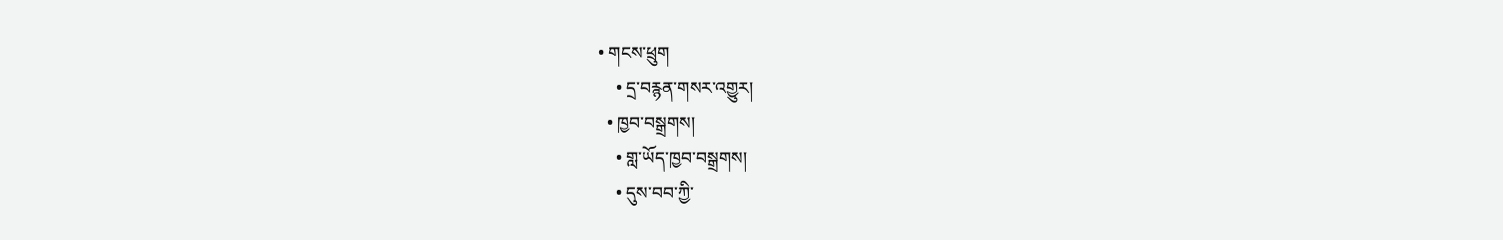• གངས་ཕྲུག
    • དྲ་བརྙན་གསར་འགྱུར།
  • ཁྱབ་བསྒྲགས།
    • གླ་ཡོད་ཁྱབ་བསྒྲགས།
    • དུས་བབ་ཀྱི་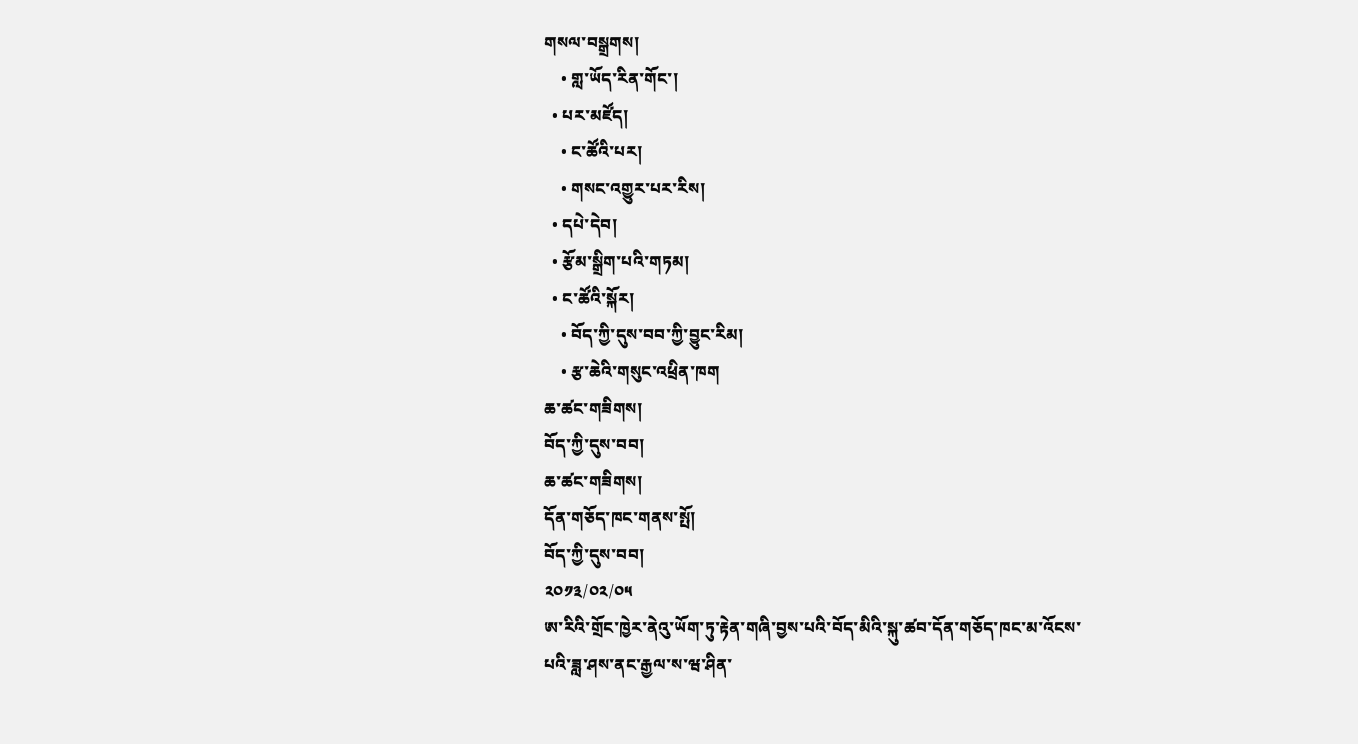གསལ་བསྒྲགས།
    • གླ་ཡོད་རིན་གོང་།
  • པར་མཛོད།
    • ང་ཚོའི་པར།
    • གསང་འགྱུར་པར་རིས།
  • དཔེ་དེབ།
  • རྩོམ་སྒྲིག་པའི་གཏམ།
  • ང་ཚོའི་སྐོར།
    • བོད་ཀྱི་དུས་བབ་ཀྱི་བྱུང་རིམ།
    • རྩ་ཆེའི་གསུང་འཕྲིན་ཁག
ཆ་ཚང་གཟིགས།
བོད་ཀྱི་དུས་བབ།
ཆ་ཚང་གཟིགས།
དོན་གཅོད་ཁང་གནས་སྤོ།
བོད་ཀྱི་དུས་བབ།
༢༠༡༣/༠༢/༠༥
ཨ་རིའི་གྲོང་ཁྱེར་ནེའུ་ཡོག་ཏུ་རྟེན་གཞི་བྱས་པའི་བོད་མིའི་སྐུ་ཚབ་དོན་གཅོད་ཁང་མ་འོངས་པའི་ཟླ་ཤས་ནང་རྒྱལ་ས་ཝ་ཤིན་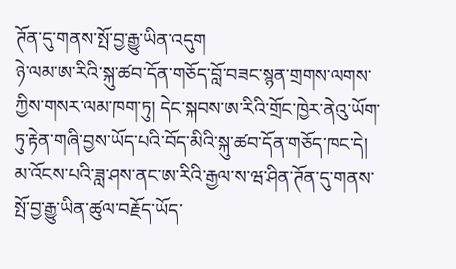ཊོན་དུ་གནས་སྤོ་བྱ་རྒྱུ་ཡིན་འདུག
ཉེ་ལམ་ཨ་རིའི་སྐུ་ཚབ་དོན་གཅོད་བློ་བཟང་སྙན་གྲགས་ལགས་ཀྱིས་གསར་ལམ་ཁག་ཏུ། དེང་སྐབས་ཨ་རིའི་གྲོང་ཁྱེར་ནེའུ་ཡོག་ཏུ་རྟེན་གཞི་བྱས་ཡོད་པའི་བོད་མིའི་སྐུ་ཚབ་དོན་གཅོད་ཁང་དེ། མ་འོངས་པའི་ཟླ་ཤས་ནང་ཨ་རིའི་རྒྱལ་ས་ཝ་ཤིན་ཊོན་དུ་གནས་སྤོ་བྱ་རྒྱུ་ཡིན་ཚུལ་བརྗོད་ཡོད་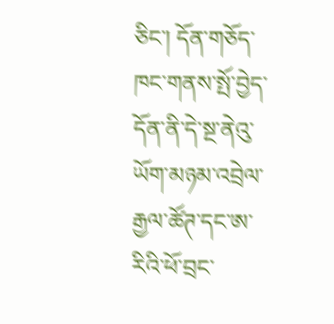ཅིང་། དོན་གཅོད་ཁང་གནས་སྤོ་བྱེད་དོན་ནི་དེ་སྔ་ནེའུ་ཡོག་མཉམ་འབྲེལ་རྒྱལ་ཚོཊ་དང་ཨ་རིའི་ཕོ་བྲང་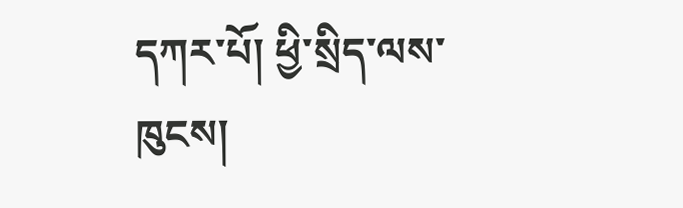དཀར་པོ། ཕྱི་སྲིད་ལས་ཁུངས།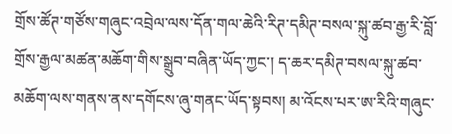གྲོས་ཚོཊ་གཙོས་གཞུང་འབྲེལ་ལས་དོན་གལ་ཆེའི་རིཊ་དམིཊ་བསལ་སྐུ་ཚབ་རྒྱ་རི་བློ་གྲོས་རྒྱལ་མཚན་མཆོག་གིས་སྒྲུབ་བཞིན་ཡོད་ཀྱང་། ད་ཆར་དམིཊ་བསལ་སྐུ་ཚབ་མཆོག་ལས་གནས་ནས་དགོངས་ཞུ་གནང་ཡོད་སྟབས། མ་འོངས་པར་ཨ་རིའི་གཞུང་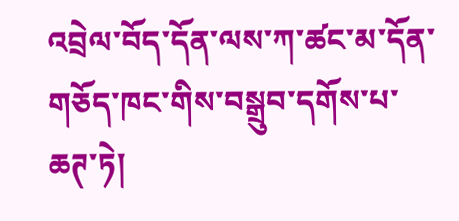འབྲེལ་བོད་དོན་ལས་ཀ་ཚང་མ་དོན་གཅོད་ཁང་གིས་བསྒྲུབ་དགོས་པ་ཆཊ་ཏེ།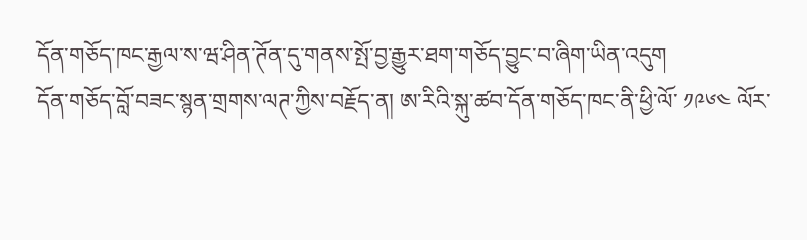དོན་གཅོད་ཁང་རྒྱལ་ས་ཝ་ཤིན་ཊོན་དུ་གནས་སྤོ་བྱ་རྒྱུར་ཐག་གཅོད་བྱུང་བ་ཞིག་ཡིན་འདུག
དོན་གཅོད་བློ་བཟང་སྙན་གྲགས་ལཊ་ཀྱིས་བརྗོད་ན། ཨ་རིའི་སྐུ་ཚབ་དོན་གཅོད་ཁང་ནི་ཕྱི་ལོ་ ༡༩༦༤ ལོར་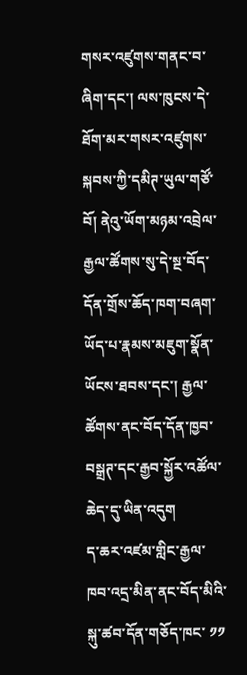གསར་འཛུགས་གནང་བ་ཞིག་དང་། ལས་ཁུངས་དེ་ཐོག་མར་གསར་འཛུགས་སྐབས་ཀྱི་དམིཊ་ཡུལ་གཙོ་བོ། ནེའུ་ཡོག་མཉམ་འབྲེལ་རྒྱལ་ཚོགས་སུ་དེ་སྔ་བོད་དོན་གྲོས་ཆོད་ཁག་བཞག་ཡོད་པ་རྣམས་མཇུག་སྣོན་ཡོངས་ཐབས་དང་། རྒྱལ་ཚོགས་ནང་བོད་དོན་ཁྱབ་བསྒྲཊ་དང་རྒྱབ་སྐྱོར་འཚོལ་ཆེད་དུ་ཡིན་འདུག
ད་ཆར་འཛམ་གླིང་རྒྱལ་ཁབ་འདྲ་མིན་ནང་བོད་མིའི་སྐུ་ཚབ་དོན་གཅོད་ཁང་ ༡༡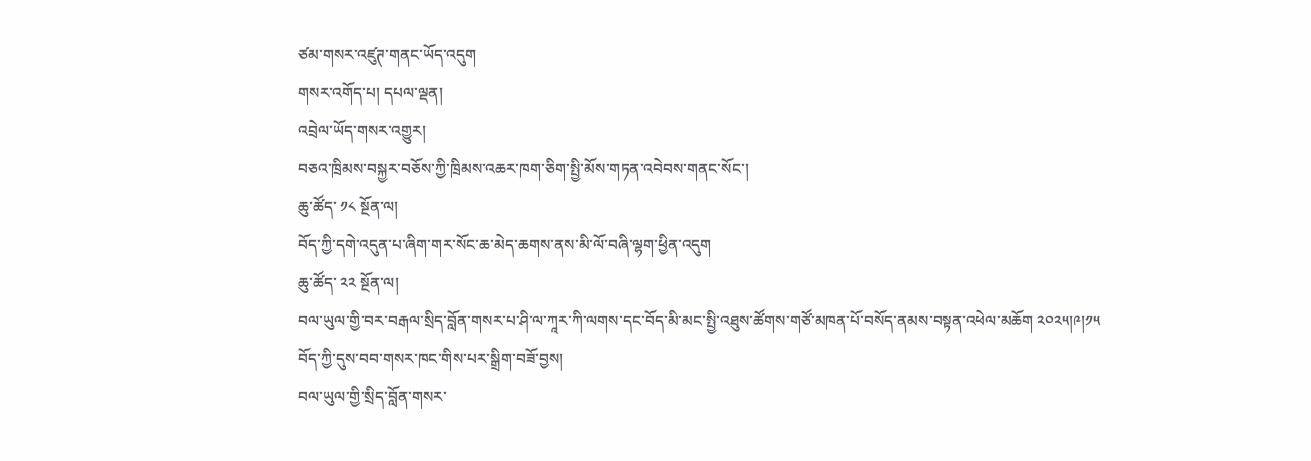ཙམ་གསར་འཛུཊ་གནང་ཡོད་འདུག
གསར་འགོད་པ། དཔལ་ལྡན།
འབྲེལ་ཡོད་གསར་འགྱུར།
བཅའ་ཁྲིམས་བསྐྱར་བཅོས་ཀྱི་ཁྲིམས་འཆར་ཁག་ཅིག་སྤྱི་མོས་གཏན་འབེབས་གནང་སོང་།
ཆུ་ཚོད་ ༡༨ སྔོན་ལ།
བོད་ཀྱི་དགེ་འདུན་པ་ཞིག་གར་སོང་ཆ་མེད་ཆགས་ནས་མི་ལོ་བཞི་ལྷག་ཕྱིན་འདུག
ཆུ་ཚོད་ ༢༢ སྔོན་ལ།
བལ་ཡུལ་གྱི་བར་བརྒལ་སྲིད་བློན་གསར་པ་ཤི་ལ་ཀཱར་ཀི་ལགས་དང་བོད་མི་མང་སྤྱི་འཐུས་ཚོགས་གཙོ་མཁན་པོ་བསོད་ནམས་བསྟན་འཕེལ་མཆོག ༢༠༢༥།༩།༡༥ བོད་ཀྱི་དུས་བབ་གསར་ཁང་གིས་པར་སྒྲིག་བཟོ་བྱས།
བལ་ཡུལ་གྱི་སྲིད་བློན་གསར་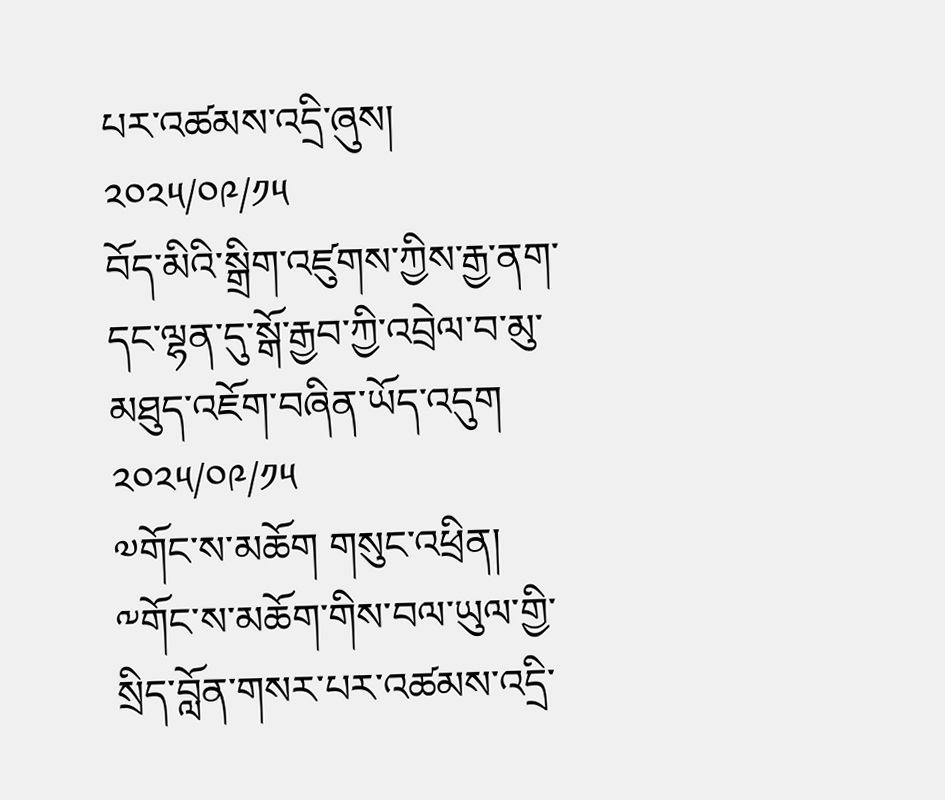པར་འཚམས་འདྲི་ཞུས།
༢༠༢༥/༠༩/༡༥
བོད་མིའི་སྒྲིག་འཛུགས་ཀྱིས་རྒྱ་ནག་དང་ལྷན་དུ་སྒོ་རྒྱབ་ཀྱི་འབྲེལ་བ་མུ་མཐུད་འཇོག་བཞིན་ཡོད་འདུག
༢༠༢༥/༠༩/༡༥
༧གོང་ས་མཆོག གསུང་འཕྲིན།
༸གོང་ས་མཆོག་གིས་བལ་ཡུལ་གྱི་སྲིད་བློན་གསར་པར་འཚམས་འདྲི་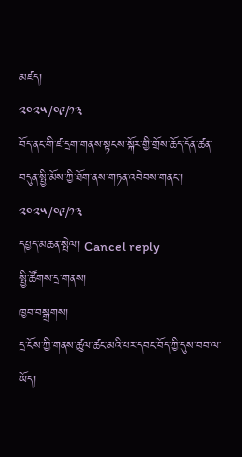མཛད།
༢༠༢༥/༠༩/༡༣
བོད་ནང་གི་ཛ་དྲག་གནས་སྟངས་སྐོར་གྱི་གྲོས་ཆོད་དོན་ཚན་བདུན་སྤྱི་མོས་ཀྱི་ཐོག་ནས་གཏན་འབེབས་གནང་།
༢༠༢༥/༠༩/༡༣
དཔྱད་མཆན་སྤེལ། Cancel reply
སྤྱི་ཚོགས་དྲ་གནས།
ཁྱབ་བསྒྲགས།
དྲ་ངོས་ཀྱི་གནས་ཚུལ་ཚང་མའི་པར་དབང་བོད་ཀྱི་དུས་བབ་ལ་ཡོད།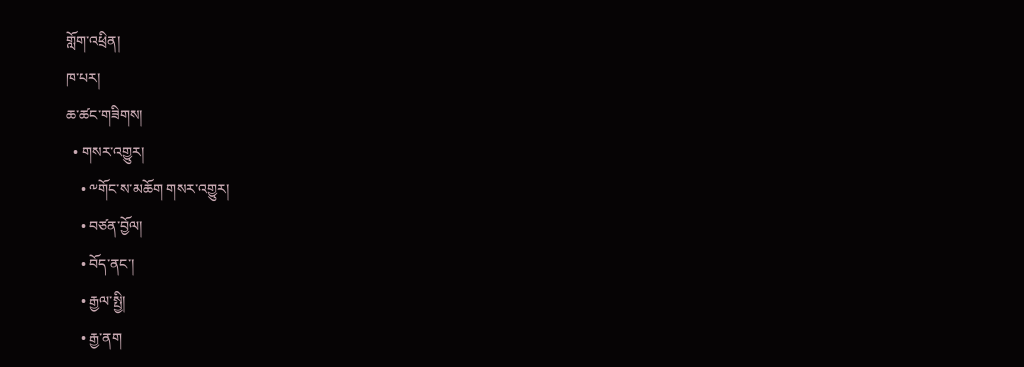གློག་འཕྲིན།
ཁ་པར།
ཆ་ཚང་གཟིགས།
  • གསར་འགྱུར།
    • ༸གོང་ས་མཆོག གསར་འགྱུར།
    • བཙན་བྱོལ།
    • བོད་ནང་།
    • རྒྱལ་སྤྱི།
    • རྒྱ་ནག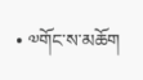• ༧གོང་ས་མཆོག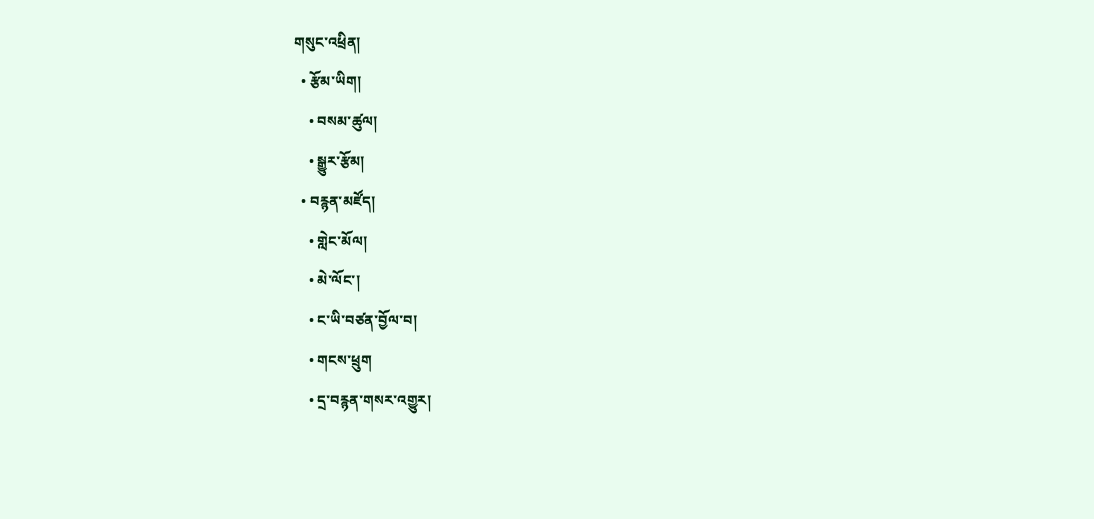གསུང་འཕྲིན།
  • རྩོམ་ཡིག།
    • བསམ་ཚུལ།
    • སྒྱུར་རྩོམ།
  • བརྙན་མཛོད།
    • གླེང་མོལ།
    • མེ་ལོང་།
    • ང་ཡི་བཙན་བྱོལ་བ།
    • གངས་ཕྲུག
    • དྲ་བརྙན་གསར་འགྱུར།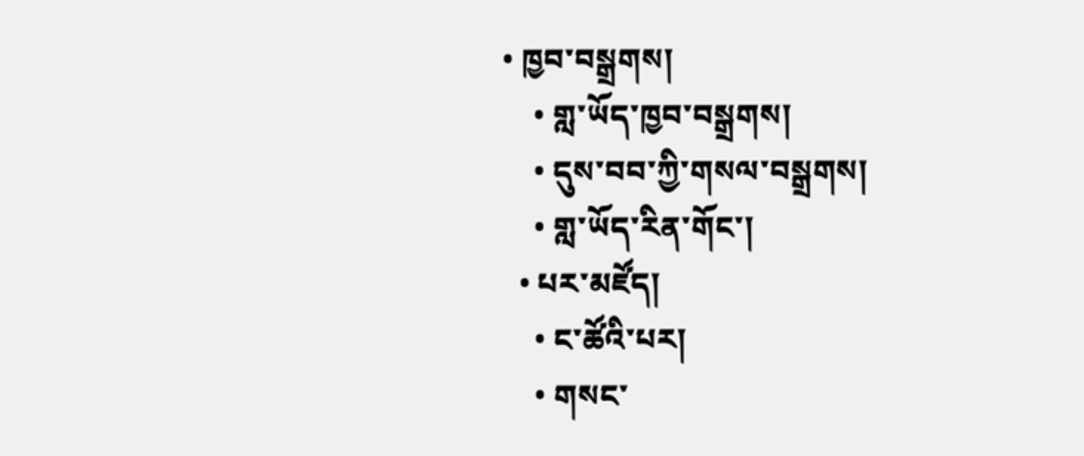• ཁྱབ་བསྒྲགས།
    • གླ་ཡོད་ཁྱབ་བསྒྲགས།
    • དུས་བབ་ཀྱི་གསལ་བསྒྲགས།
    • གླ་ཡོད་རིན་གོང་།
  • པར་མཛོད།
    • ང་ཚོའི་པར།
    • གསང་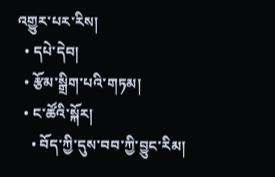འགྱུར་པར་རིས།
  • དཔེ་དེབ།
  • རྩོམ་སྒྲིག་པའི་གཏམ།
  • ང་ཚོའི་སྐོར།
    • བོད་ཀྱི་དུས་བབ་ཀྱི་བྱུང་རིམ།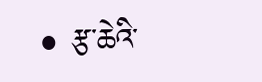• རྩ་ཆེའི་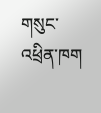གསུང་འཕྲིན་ཁག